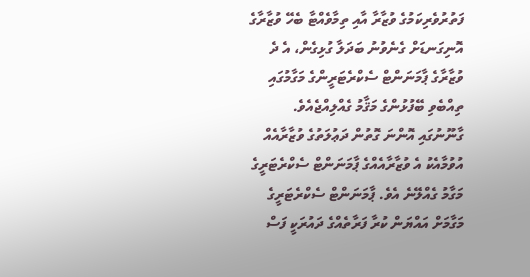ފަތުރުވެރިކަމުގެ ވުޒާރާ އާއި ތިމާވެއްޓާ ބެހޭ ވުޒާރާގެ އޮނިގަނޑަށް ގެނެވުނު ބަދަލާ ގުޅިގެން، އެ ދެ ވުޒާރާގެ ޕާމަނަންޓް ސެކްރެޓަރީންގެ މަގާމުގައި ތިއްބެވި ބޭފުޅުންގެ މަޤާމު ގެއްލިއްޖެއެވެ.
ގާނޫނުގައި އޮންނަ ގޮތުން ދަޢުލަތުގެ ވުޒާރާއެއް އުވުމާއެކު އެ ވުޒާރާއެއްގެ ޕާމަނަންޓް ސެކްރެޓަރީގެ މަގާމު ގެއްލޭނެ އެވެ. ޕާމަނަންޓް ސެކްރެޓަރީގެ މަގާމަށް އައްޔަން ކުރާ ފަރާތެއްގެ ދައުރަކީ ފަސް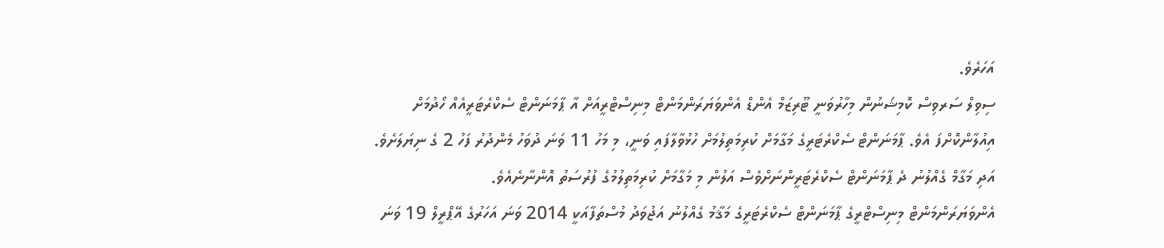އަހަރެވެ.
ސިވިލް ސަރވިސް ކޮމިޝަނުން މިހާރުވަނީ ޓޫރިޒަމް އެންޑް އެންވަޔަރަންމަންޓް މިނިސްޓްރީއަށް އާ ޕާމަނަންޓް ސެކްރެޓަރީއެއް ހޯދުމަށް އިއުލާންކޮށްފަ އެވެ. ޕާމަނަންޓް ސެކްރެޓަރީގެ މަގާމަށް ކުރިމަތިލުމަށް ހުޅުވާލާފައި ވަނީ، މި މަހު 11 ވަނަ ދުވަހު މެންދުރު ފަހު 2 ގެ ނިޔަލަށެވެ. އަދި މަގާމް ގެއްލުނު ދެ ޕާމަނަންޓް ސެކްރެޓަރީންނަށްވެސް އަލުން މި މަގާމަށް ކުރިމަތިލުމުގެ ފުރުސަތު އޮންނާނެއެވެ.
އެންވަޔަރަންމަންޓް މިނިސްޓްރީގެ ޕާމަނަންޓް ސެކްރެޓަރީގެ މަޤާމު ގެއްލުނު އަޖުވަދު މުސްތަފާއަކީ 2014 ވަނަ އަހަރުގެ އޭޕްރީލް 19 ވަނަ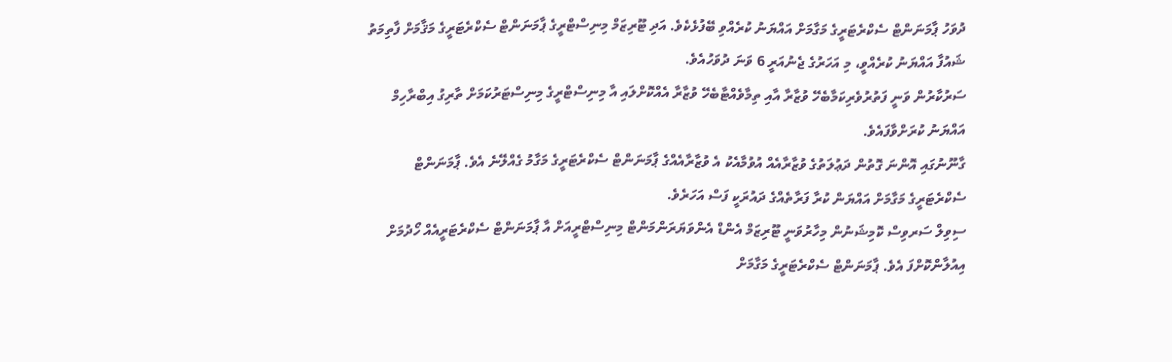ދުވަހު ޕާމަނަންޓް ސެކްރެޓަރީގެ މަގާމަށް އައްޔަނު ކުރެއްވި ބޭފުޅެކެވެ. އަދި ޓޫރިޒަމް މިނިސްޓްރީގެ ޕާމަނަންޓް ސެކްރެޓަރީގެ މަޤާމަށް ފާތިމަތު ޝައުފާ އައްޔަނު ކުރެއްވީ، މި އަހަރުގެ ޖެނުއަރީ 6 ވަނަ ދުވަހުއެވެ.
ސަރުކާރުން ވަނީ ފަތުރުވެރިކަމާބެހޭ ވުޒާރާ އާއި ތިމާވެއްޓާބެހޭ ވުޒާރާ އެއްކޮށްލައި އާ މިނިސްޓްރީގެ މިނިސްޓަރުކަމަށް ތާރިގު އިބްރާހިމް އައްޔަނު ކުރަށްވާފައެވެ.
ގާނޫނުގައި އޮންނަ ގޮތުން ދަޢުލަތުގެ ވުޒާރާއެއް އުވުމާއެކު އެ ވުޒާރާއެއްގެ ޕާމަނަންޓް ސެކްރެޓަރީގެ މަގާމު ގެއްލޭނެ އެވެ. ޕާމަނަންޓް ސެކްރެޓަރީގެ މަގާމަށް އައްޔަން ކުރާ ފަރާތެއްގެ ދައުރަކީ ފަސް އަހަރެވެ.
ސިވިލް ސަރވިސް ކޮމިޝަނުން މިހާރުވަނީ ޓޫރިޒަމް އެންޑް އެންވަޔަރަންމަންޓް މިނިސްޓްރީއަށް އާ ޕާމަނަންޓް ސެކްރެޓަރީއެއް ހޯދުމަށް އިއުލާންކޮށްފަ އެވެ. ޕާމަނަންޓް ސެކްރެޓަރީގެ މަގާމަށް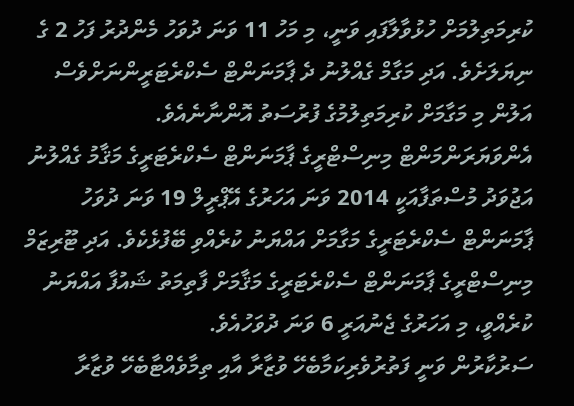ކުރިމަތިލުމަށް ހުޅުވާލާފައި ވަނީ، މި މަހު 11 ވަނަ ދުވަހު މެންދުރު ފަހު 2 ގެ ނިޔަލަށެވެ. އަދި މަގާމް ގެއްލުނު ދެ ޕާމަނަންޓް ސެކްރެޓަރީންނަށްވެސް އަލުން މި މަގާމަށް ކުރިމަތިލުމުގެ ފުރުސަތު އޮންނާނެއެވެ.
އެންވަޔަރަންމަންޓް މިނިސްޓްރީގެ ޕާމަނަންޓް ސެކްރެޓަރީގެ މަޤާމު ގެއްލުނު އަޖުވަދު މުސްތަފާއަކީ 2014 ވަނަ އަހަރުގެ އޭޕްރީލް 19 ވަނަ ދުވަހު ޕާމަނަންޓް ސެކްރެޓަރީގެ މަގާމަށް އައްޔަނު ކުރެއްވި ބޭފުޅެކެވެ. އަދި ޓޫރިޒަމް މިނިސްޓްރީގެ ޕާމަނަންޓް ސެކްރެޓަރީގެ މަޤާމަށް ފާތިމަތު ޝައުފާ އައްޔަނު ކުރެއްވީ، މި އަހަރުގެ ޖެނުއަރީ 6 ވަނަ ދުވަހުއެވެ.
ސަރުކާރުން ވަނީ ފަތުރުވެރިކަމާބެހޭ ވުޒާރާ އާއި ތިމާވެއްޓާބެހޭ ވުޒާރާ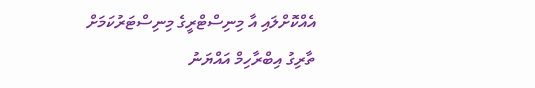އެއްކޮށްލައި އާ މިނިސްޓްރީގެ މިނިސްޓަރުކަމަށް ތާރިގު އިބްރާހިމް އައްޔަނު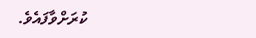ކުރަށްވާފައެވެ.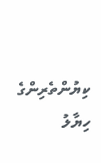ކިޔުންތެރިންގެ ހިޔާލު